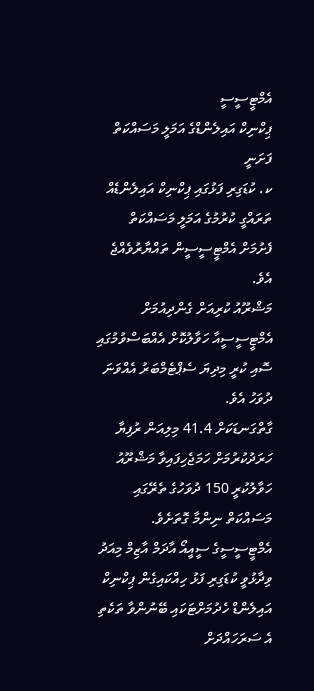އެމްޓީސީސީ
ޕިކްނިކް އައިލެންޑްގެ އަމަލީ މަސައްކަތް ފަށަނީ
ކ. ކުޑަގިރި ފަޅުގައި ޕިކްނިކް އައިލެންޑެއް ތަރައްގީ ކުރުމުގެ އަމަލީ މަސައްކަތް ފެށުމަށް އެމްޓީސީސީން ތައްޔާރުވެއްޖެ އެވެ.
މަޝްރޫއު ކުރިއަށް ގެންދިއުމަށް އެމްޓީސީސީއާ ހަވާލުކޮށް އެއްބަސްވުމުގައި ސޮއި ކުރީ މިދިޔަ ސެޕްޓެމްބަރު އެއްވަނަ ދުވަހު އެވެ.
ގާތްގަނޑަކަށް 41.4 މިލިއަން ރުފިޔާ ހަރަދުކުރުމަށް ހަމަޖެހިފައިވާ މަޝްރޫއު ހަވާލުކުރީ 150 ދުވަހުގެ ތެރޭގައި މަސައްކަތް ނިންމާ ގޮތަށެވެ.
އެމްޓީސީސީގެ ސީއީއޯ އާދަމް އާޒިމް މިއަދު ވިދާޅުވީ ކުޑަގިރި ފަޅު ހިއްކައިގެން ޕިކްނިކް އައިލެންޑް ހެދުމަށްޓަކައި ބޭނުންވާ ތަކެތި އެ ސަރަހައްދަށް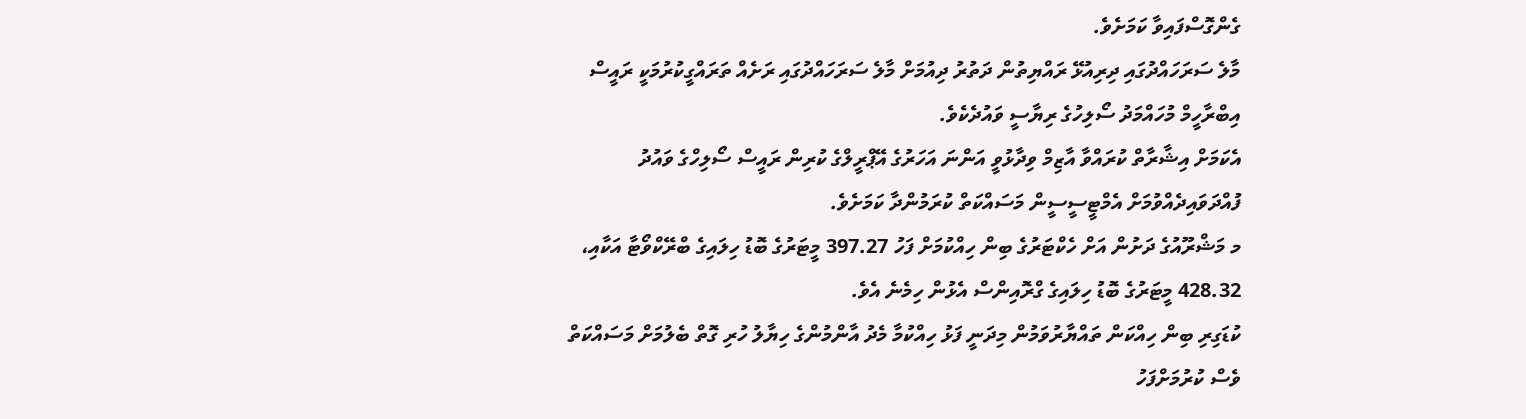ގެންގޮސްފައިވާ ކަމަށެވެ.
މާލެ ސަރަހައްދުގައި ދިރިއުޅޭ ރައްޔިތުން ދަތުރު ދިއުމަށް މާލެ ސަރަހައްދުގައި ރަށެއް ތަރައްގީކުރުމަކީ ރައީސް އިބްރާހީމް މުހައްމަދު ސޯލިހުގެ ރިޔާސީ ވައުދެކެވެ.
އެކަމަށް އިޝާރާތް ކުރައްވާ އާޒިމް ވިދާޅުވީ އަންނަ އަހަރުގެ އޭޕްރީލްގެ ކުރިން ރައީސް ސޯލިހްގެ ވައުދު ފުއްދަވައިދެއްވުމަށް އެމްޓީސީސީން މަސައްކަތް ކުރަމުންދާ ކަމަށެވެ.
މ މަޝްރޫއުގެ ދަށުން އަށް ހެކްޓަރުގެ ބިން ހިއްކުމަށް ފަހު 397.27 މީޓަރުގެ ބޮޑު ހިލައިގެ ބްރޭކްވޯޓާ އަކާއި، 428.32 މީޓަރުގެ ބޮޑު ހިލައިގެ ގްރޮއިންސް އެޅުން ހިމެނެ އެވެ.
ކުޑަގިރި ބިން ހިއްކަން ތައްޔާރުވަމުން މިދަނީ ފަޅު ހިއްކުމާ މެދު އާންމުންގެ ހިޔާލު ހުރި ގޮތް ބެލުމަށް މަސައްކަތް ވެސް ކުރުމަށްފަހު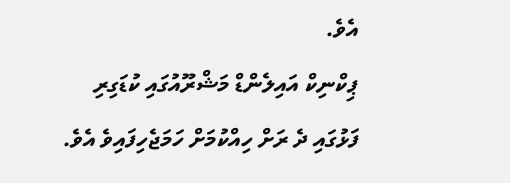އެވެ.
ޕިކްނިކް އައިލެންޑް މަޝްރޫއުގައި ކުޑަގިރި ފަޅުގައި ދެ ރަށް ހިއްކުމަށް ހަމަޖެހިފައިވެ އެވެ.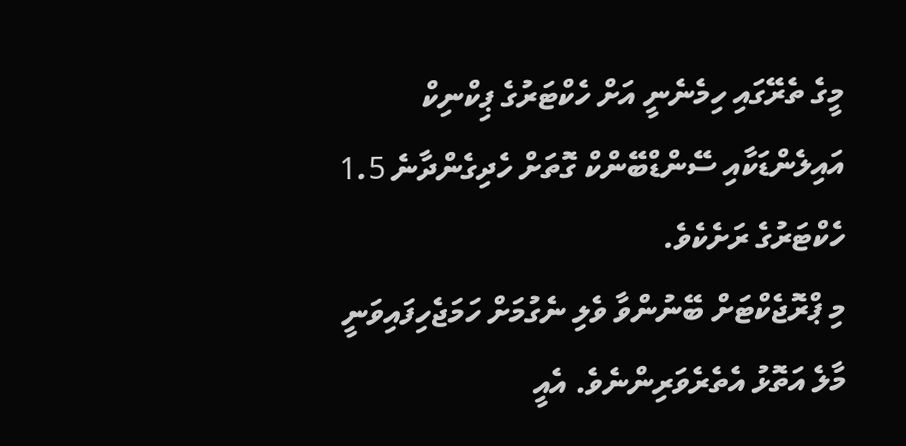މީގެ ތެރޭގައި ހިމެނެނީ އަށް ހެކްޓަރުގެ ޕިކްނިކް އައިލެންޑަކާއި ސޭންޑްބޭންކް ގޮތަށް ހެދިގެންދާނެ 1.5 ހެކްޓަރުގެ ރަށެކެވެ.
މި ޕްރޮޖެކްޓަށް ބޭނުންވާ ވެލި ނެގުމަށް ހަމަޖެހިފައިވަނީ މާލެ އަތޮޅު އެތެރެވަރިންނެވެ. އެއީ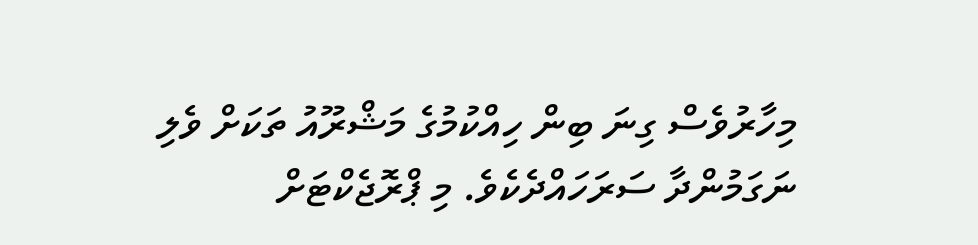މިހާރުވެސް ގިނަ ބިން ހިއްކުމުގެ މަޝްރޫއު ތަކަށް ވެލި ނަގަމުންދާ ސަރަހައްދެކެވެ. މި ޕްރޮޖެކްޓަށް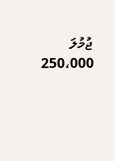ޖުމުލަ 250،000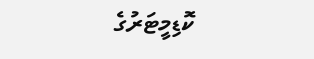ކޮޑިމީޓަރުގެ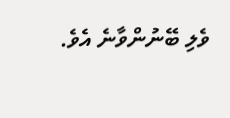ވެލި ބޭނުންވާނެ އެވެ.